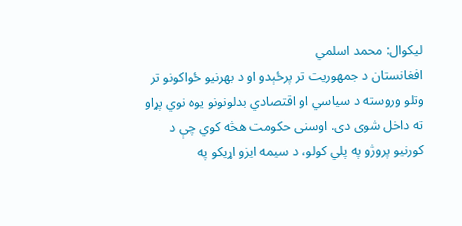لیکوال: محمد اسلمي
افغانستان د جمهوريت تر پرځېدو او د بهرنیو ځواکونو تر وتلو وروسته د سیاسي او اقتصادي بدلونونو یوه نوي پړاو ته داخل شوی دی. اوسنی حکومت هڅه کوي چې د کورنیو پروژو په پلي کولو، د سیمه ایزو اړیکو په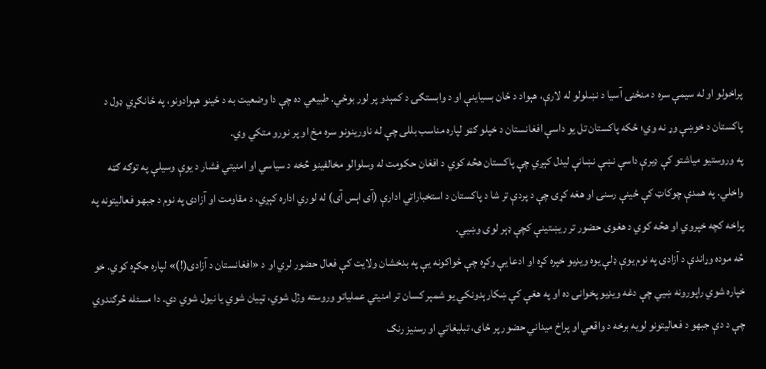پراخولو او له سیمې سره د منځنۍ آسیا د نښلولو له لارې، هېواد د ځان بسیاینې او د وابستګۍ د کمېدو پر لور بوځي. طبیعي ده چې دا وضعیت به د ځینو هېوادونو، په ځانګړي ډول د پاکستان د خوښې وړ نه وي؛ ځکه پاکستان تل یو داسې افغانستان د خپلو ګټو لپاره مناسب بللی چې له ناورینونو سره مخ او پر نورو متکي وي.
په وروستیو میاشتو کې ډیرې داسې نښې نښانې لیدل کېږي چې پاکستان هڅه کوي د افغان حکومت له وسلوالو مخالفینو څخه د سیاسي او امنیتي فشار د یوې وسیلې په توګه ګټه واخلي. په همدې چوکاټ کې ځینې رسنۍ او هغه کړۍ چې د پردې تر شا د پاکستان د استخباراتي ادارې (آی اېس آی) له لوري اداره کېږي، د مقاومت او آزادۍ په نوم د جبهو فعالیتونه په پراخه کچه خپروي او هڅه کوي د هغوی حضور تر ریښتینې کچې ډېر لوی وښيي.
څه موده وړاندې د آزادۍ په نوم یوې ډلې یوه ویډیو خپره کړه او ادعا یې وکړه چې ځواکونه یې په بدخشان ولایت کې فعال حضور لري او د «افغانستان د آزادۍ(!)» لپاره جګړه کوي. خو خپاره شوي راپورونه ښيي چې دغه ویډیو پخوانۍ ده او په هغې کې ښکارېدونکي یو شمېر کسان تر امنیتي عملیاتو وروسته وژل شوي، ټپیان شوي یا نیول شوي دي. دا مسئله څرګندوي چې د دې جبهو د فعالیتونو لویه برخه د واقعي او پراخ میداني حضور پر ځای، تبلیغاتي او رسنیز رنګ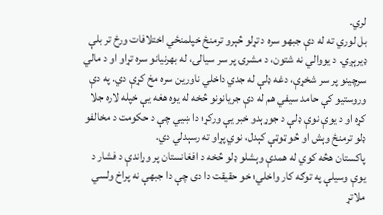لري.
بل لوري ته له دې جبهو سره د تړلو څېرو ترمنځ خپلمنځي اختلافات ورځ تر بلې ډیرېږي. د یووالي نه شتون، د مشرۍ پر سر سیالۍ، له بهرنیانو سره تړاو او د مالي سرچینو پر سر شخړې، دغه ډلې له جدي داخلي ناورین سره مخ کړې دي. په دې وروستیو کې حامد سیفي هم له دې جریانونو څخه له یوه هغه یې خپله لاره جلا کړه او د یوې نوې ډلې د جوړېدو خبر یې ورکړ؛ دا ښيي چې د حکومت د مخالفو ډلو ترمنځ وېش او څو ټوټې کېدل، نوي پړاو ته رسېدلي دي.
پاکستان هڅه کوي له همدې وېشلو ډلو څخه د افغانستان پر وړاندې د فشار د یوې وسیلې په توګه کار واخلي؛ خو حقیقت دا دی چې دا جبهې نه پراخ ولسي ملاتړ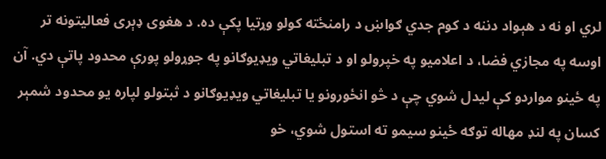لري او نه د هېواد دننه د کوم جدي ګواښ د رامنځته کولو وړتیا پکې ده. د هغوی ډېری فعالیتونه تر اوسه په مجازي فضا، د اعلامیو په خپرولو او د تبلیغاتي ویډیوګانو په جوړولو پورې محدود پاتې دي. آن په ځینو مواردو کې لیدل شوي چې د څو انځورونو یا تبلیغاتي ویډیوګانو د ثبتولو لپاره یو محدود شمېر کسان په لنډ مهاله توګه ځینو سیمو ته استول شوي، خو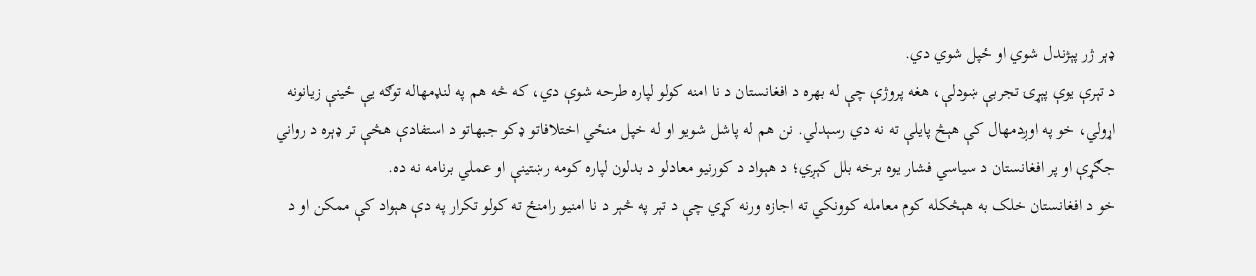ډېر ژر پېژندل شوي او ځپل شوي دي.
د تېرې یوې پېړۍ تجربې ښودلې، هغه پروژې چې له بهره د افغانستان د نا امنه کولو لپاره طرحه شوې دي، که څه هم په لنډمهاله توګه یې ځینې زیانونه اړولي، خو په اوږدمهال کې هېڅ پایلې ته نه دي رسېدلي. نن هم له پاشل شویو او له خپل منځي اختلافاتو ډکو جبهاتو د استفادې هڅې تر ډېره د رواني جګړې او پر افغانستان د سیاسي فشار یوه برخه بلل کېږي؛ د هېواد د کورنیو معادلو د بدلون لپاره کومه رښتینې او عملي برنامه نه ده.
خو د افغانستان خلک به هېڅکله کوم معامله کوونکي ته اجازه ورنه کړي چې د تېر په څېر د نا امنیو رامنځ ته کولو تکرار په دې هېواد کې ممکن او د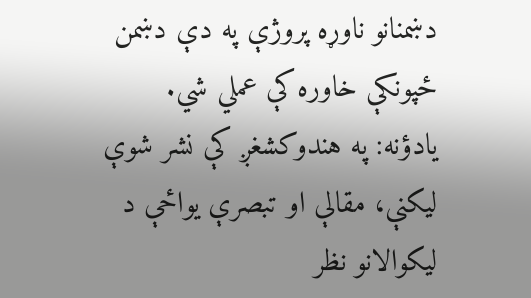دښمنانو ناوړه پروژې په دې دښمن ځپونکې خاوره کې عملي شي.
یادؤنه: په هندوکشغږ کې نشر شوې لیکنې، مقالې او تبصرې یواځې د لیکوالانو نظر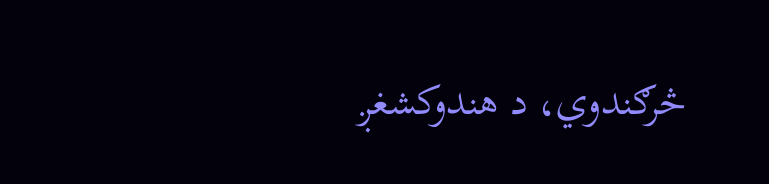څرګندوي، د هندوکشغږ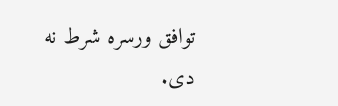توافق ورسره شرط نه دی.